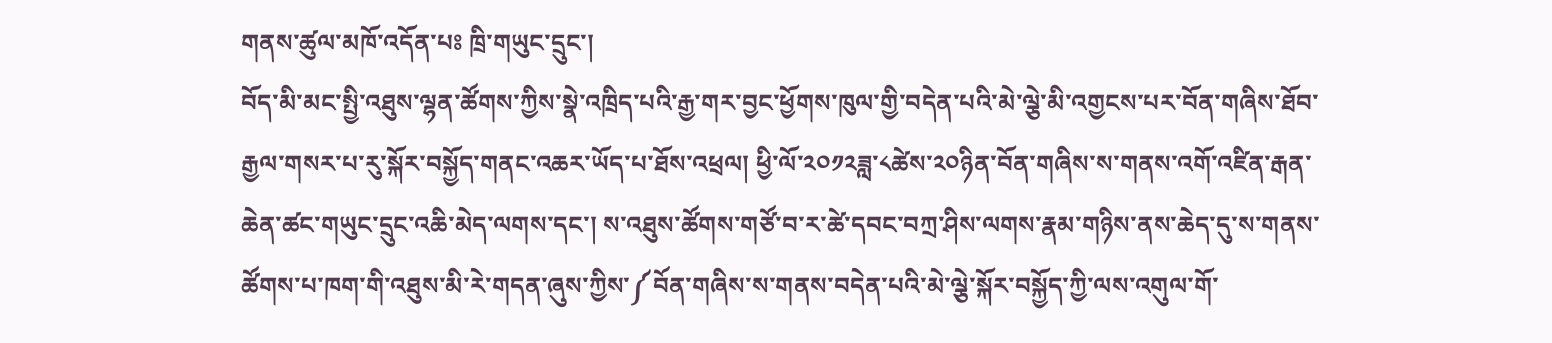གནས་ཚུལ་མཁོ་འདོན་པཿ ཁྲི་གཡུང་དྲུང་།
བོད་མི་མང་སྤྱི་འཐུས་ལྷན་ཚོགས་ཀྱིས་སྣེ་འཁྲིད་པའི་རྒྱ་གར་བྱང་ཕྱོགས་ཁུལ་གྱི་བདེན་པའི་མེ་ལྕེ་མི་འགྱངས་པར་བོན་གཞིས་ཐོབ་རྒྱལ་གསར་པ་རུ་སྐོར་བསྐྱོད་གནང་འཆར་ཡོད་པ་ཐོས་འཕྲལ། ཕྱི་ལོ་༢༠༡༢ཟླ་༨ཚེས་༢༠ཉིན་བོན་གཞིས་ས་གནས་འགོ་འཛིན་རྒན་ཆེན་ཚང་གཡུང་དྲུང་འཆི་མེད་ལགས་དང་། ས་འཐུས་ཚོགས་གཙོ་བ་ར་ཚེ་དབང་བཀྲ་ཤིས་ལགས་རྣམ་གཉིས་ནས་ཆེད་དུ་ས་གནས་ཚོགས་པ་ཁག་གི་འཐུས་མི་རེ་གདན་ཞུས་ཀྱིས་༼བོན་གཞིས་ས་གནས་བདེན་པའི་མེ་ལྕེ་སྐོར་བསྐྱོད་ཀྱི་ལས་འགུལ་གོ་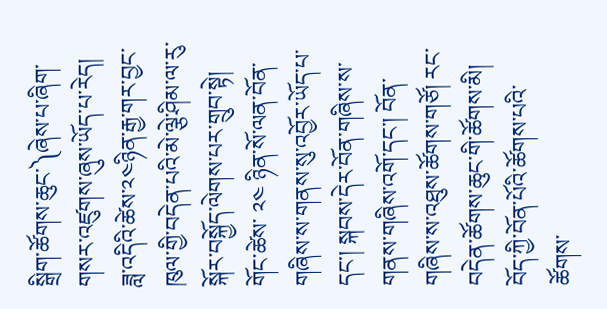སྒྲིག་ཚོགས་ཆུང་༽ཞེས་པ་ཞིག་གསར་འཛུགས་ཞུས་ཡོད་པ་རེད།
ཟླ་འདིའི་ཚེས་༢༤ཉིན་རྒྱ་གར་བྱང་ཁུལ་གྱི་བདེན་པའི་མེ་ལྕེ་ཤིམ་ལ་རུ་སྐོར་བསྐྱོད་ལེགས་པར་གྲུབ་སྟེ། གོང་ཚེས་ ༢༤ ཉིན་སོ་ལན་བོན་གཞིས་ས་གནས་སུ་འབྱོར་ཡོད་པ་དང་། སྐབས་དེར་བོན་གཞིས་ས་གནས་གཞིས་འགོ་དང་། བོན་གཞིས་ས་འཐུས་ཚོགས་གཙོ། རང་བདེན་ཚོགས་ཆུང་གི་ཚོགས་མི། བོད་ཀྱི་བོན་པོའི་ཚོགས་པའི་ཚོགས་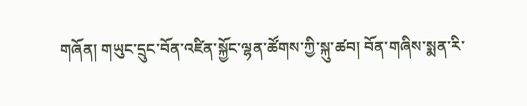གཞོན། གཡུང་དྲུང་བོན་འཛིན་སྐྱོང་ལྷན་ཚོགས་ཀྱི་སྐུ་ཚབ། བོན་གཞིས་སྨན་རི་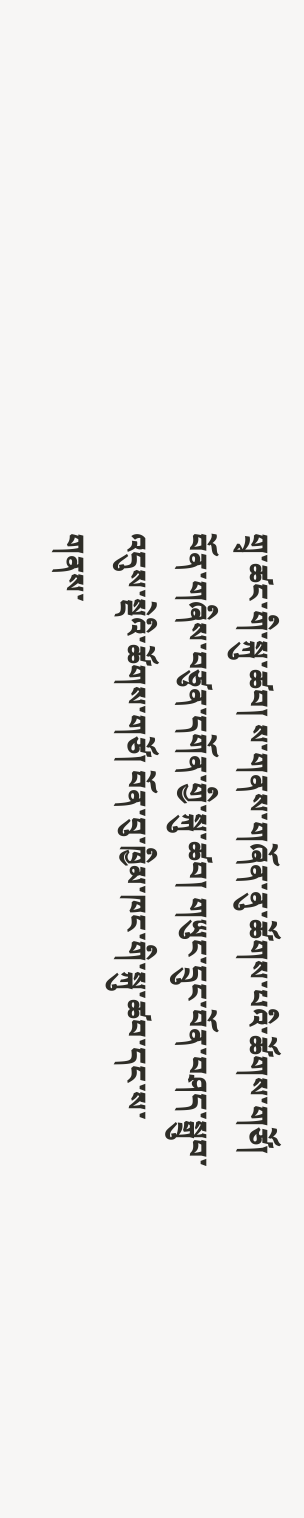གྲྭ་ཚང་གི་སྐུ་ཚབ། ས་གནས་གཞོན་ནུ་ཚོགས་པའི་ཚོགས་གཙོ། བོན་གཞིས་བཙུན་དགོན་གྱི་སྐུ་ཚབ། གཡུང་དྲུང་བོན་བཤད་སྒྲུབ་འདུས་སྡེའི་ཚོགས་གཙོ། བོན་བུ་ཁྱིམ་ཁང་གི་སྐུ་ཚབ་དང་ས་གནས་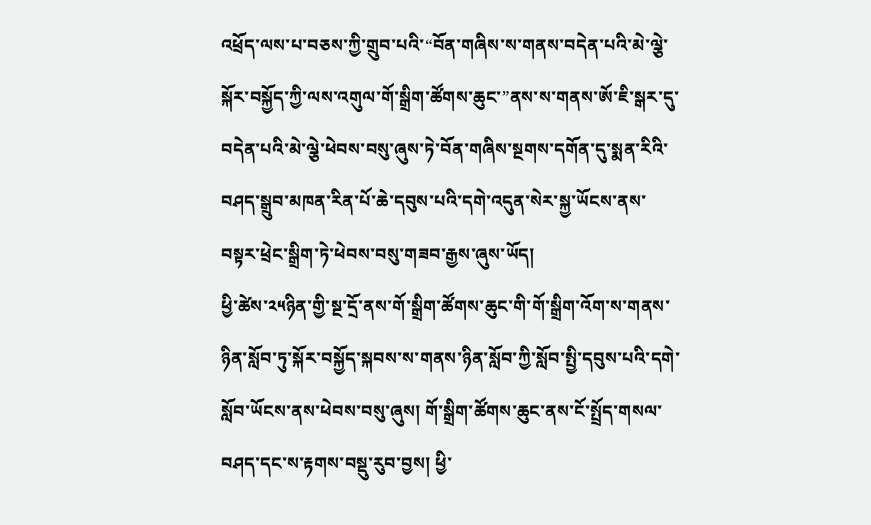འཕྲོད་ལས་པ་བཅས་ཀྱི་གྲུབ་པའི་“བོན་གཞིས་ས་གནས་བདེན་པའི་མེ་ལྕེ་སྐོར་བསྐྱོད་ཀྱི་ལས་འགུལ་གོ་སྒྲིག་ཚོགས་ཆུང་”ནས་ས་གནས་ཨོ་ཇི་སྒར་དུ་བདེན་པའི་མེ་ལྕེ་ཕེབས་བསུ་ཞུས་ཏེ་བོན་གཞིས་སྔགས་དགོན་དུ་སྨན་རིའི་བཤད་སྒྲུབ་མཁན་རིན་པོ་ཆེ་དབུས་པའི་དགེ་འདུན་སེར་སྐྱ་ཡོངས་ནས་བསྟར་ཕྲེང་སྒྲིག་ཏེ་ཕེབས་བསུ་གཟབ་རྒྱས་ཞུས་ཡོད།
ཕྱི་ཚེས་༢༥ཉིན་གྱི་སྔ་དྲོ་ནས་གོ་སྒྲིག་ཚོགས་ཆུང་གི་གོ་སྒྲིག་འོག་ས་གནས་ཉིན་སློབ་ཏུ་སྐོར་བསྐྱོད་སྐབས་ས་གནས་ཉིན་སློབ་ཀྱི་སློབ་སྤྱི་དབུས་པའི་དགེ་སློབ་ཡོངས་ནས་ཕེབས་བསུ་ཞུས། གོ་སྒྲིག་ཚོགས་ཆུང་ནས་ངོ་སྤྲོད་གསལ་བཤད་དང་ས་རྟགས་བསྡུ་རུབ་བྱས། ཕྱི་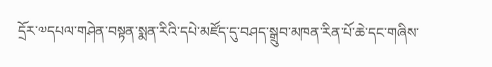དྲོར་༧དཔལ་གཤེན་བསྟན་སྨན་རིའི་དཔེ་མཛོད་དུ་བཤད་སྒྲུབ་མཁན་རིན་པོ་ཆེ་དང་གཞིས་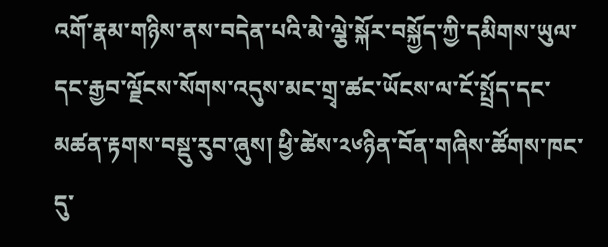འགོ་རྣམ་གཉིས་ནས་བདེན་པའི་མེ་ལྕེ་སྐོར་བསྐྱོད་ཀྱི་དམིགས་ཡུལ་དང་རྒྱབ་ལྗོངས་སོགས་འདུས་མང་གྲྭ་ཚང་ཡོངས་ལ་ངོ་སྤྲོད་དང་མཚན་རྟགས་བསྡུ་རུབ་ཞུས། ཕྱི་ཚེས་༢༦ཉིན་བོན་གཞིས་ཚོགས་ཁང་དུ་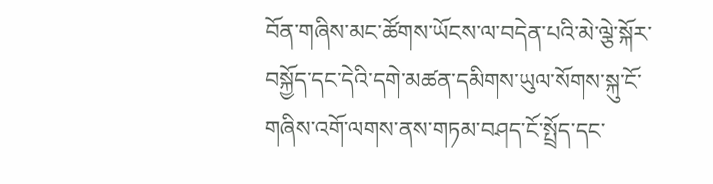བོན་གཞིས་མང་ཚོགས་ཡོངས་ལ་བདེན་པའི་མེ་ལྕེ་སྐོར་བསྐྱོད་དང་དེའི་དགེ་མཚན་དམིགས་ཡུལ་སོགས་སྐུ་ངོ་གཞིས་འགོ་ལགས་ནས་གཏམ་བཤད་ངོ་སྤྲོད་དང་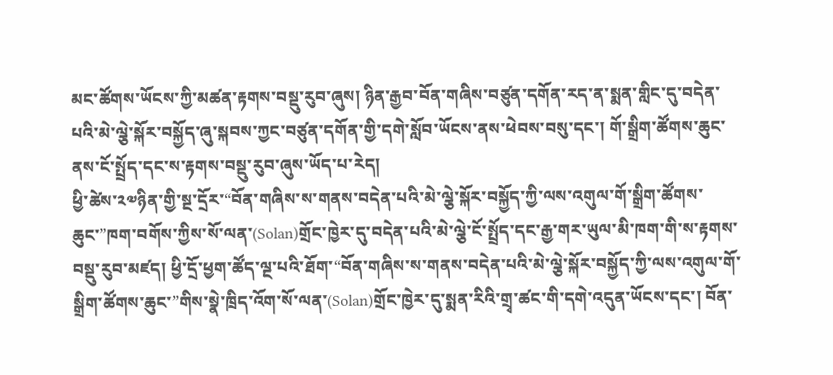མང་ཚོགས་ཡོངས་ཀྱི་མཚན་རྟགས་བསྡུ་རུབ་ཞུས། ཉིན་རྒྱབ་བོན་གཞིས་བཙུན་དགོན་རད་ན་སྨན་གླིང་དུ་བདེན་པའི་མེ་ལྕེ་སྐོར་བསྐྱོད་ཞུ་སྐབས་ཀྱང་བཙུན་དགོན་གྱི་དགེ་སློབ་ཡོངས་ནས་ཕེབས་བསུ་དང་། གོ་སྒྲིག་ཚོགས་ཆུང་ནས་ངོ་སྤྲོད་དང་ས་རྟགས་བསྡུ་རུབ་ཞུས་ཡོད་པ་རེད།
ཕྱི་ཚེས་༢༧ཉིན་གྱི་སྔ་དྲོར་“བོན་གཞིས་ས་གནས་བདེན་པའི་མེ་ལྕེ་སྐོར་བསྐྱོད་ཀྱི་ལས་འགུལ་གོ་སྒྲིག་ཚོགས་ཆུང་”ཁག་བགོས་ཀྱིས་སོ་ལན་(Solan)གྲོང་ཁྱེར་དུ་བདེན་པའི་མེ་ལྕེ་ངོ་སྤྲོད་དང་རྒྱ་གར་ཡུལ་མི་ཁག་གི་ས་རྟགས་བསྡུ་རུབ་མཛད། ཕྱི་དྲོ་ཕྱག་ཚོད་ལྔ་པའི་ཐོག་“བོན་གཞིས་ས་གནས་བདེན་པའི་མེ་ལྕེ་སྐོར་བསྐྱོད་ཀྱི་ལས་འགུལ་གོ་སྒྲིག་ཚོགས་ཆུང་”གིས་སྣེ་ཁྲིད་འོག་སོ་ལན་(Solan)གྲོང་ཁྱེར་དུ་སྨན་རིའི་གྲྭ་ཚང་གི་དགེ་འདུན་ཡོངས་དང་། བོན་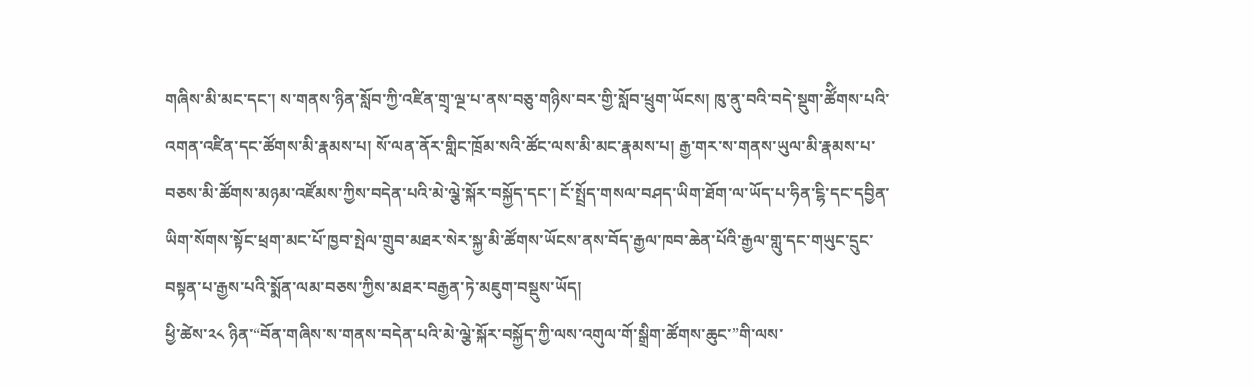གཞིས་མི་མང་དང་། ས་གནས་ཉིན་སློབ་ཀྱི་འཛིན་གྲྭ་ལྔ་པ་ནས་བཅུ་གཉིས་བར་གྱི་སློབ་ཕྲུག་ཡོངས། ཁུ་ནུ་བའི་བདེ་སྡུག་ཚོིགས་པའི་འགན་འཛིན་དང་ཚོགས་མི་རྣམས་པ། སོ་ལན་ནོར་གླིང་ཁྲོམ་སའི་ཚོང་ལས་མི་མང་རྣམས་པ། རྒྱ་གར་ས་གནས་ཡུལ་མི་རྣམས་པ་བཅས་མི་ཚོགས་མཉམ་འཛོམས་ཀྱིས་བདེན་པའི་མེ་ལྕེ་སྐོར་བསྐྱོད་དང་། ངོ་སྤྲོད་གསལ་བཤད་ཡིག་ཐོག་ལ་ཡོད་པ་ཧིན་ངྷི་དང་དབྱིན་ཡིག་སོགས་སྟོང་ཕྲག་མང་པོ་ཁྱབ་སྤེལ་གྲུབ་མཐར་སེར་སྐྱ་མི་ཚོགས་ཡོངས་ནས་བོད་རྒྱལ་ཁབ་ཆེན་པོའི་རྒྱལ་གླུ་དང་གཡུང་དྲུང་བསྟན་པ་རྒྱས་པའི་སྨོན་ལམ་བཅས་ཀྱིས་མཐར་བརྒྱན་ཏེ་མཇུག་བསྡུས་ཡོད།
ཕྱི་ཚེས་༢༨ ཉིན་“བོན་གཞིས་ས་གནས་བདེན་པའི་མེ་ལྕེ་སྐོར་བསྐྱོད་ཀྱི་ལས་འགུལ་གོ་སྒྲིག་ཚོགས་ཆུང་”གི་ལས་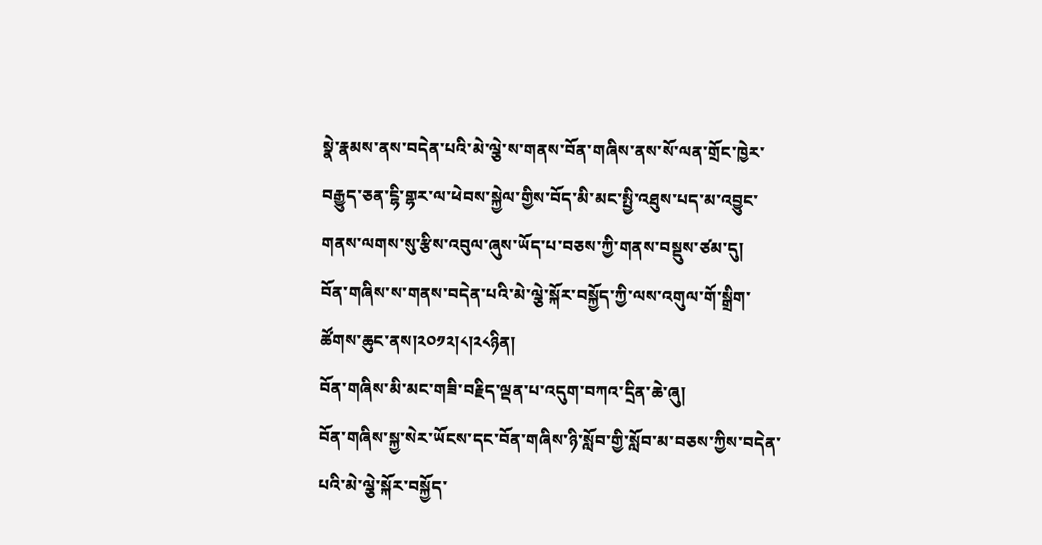སྣེ་རྣམས་ནས་བདེན་པའི་མེ་ལྕེ་ས་གནས་བོན་གཞིས་ནས་སོ་ལན་གྲོང་ཁྱེར་བརྒྱུད་ཅན་ངྷི་གྷར་ལ་ཕེབས་སྐྱེལ་གྱིས་བོད་མི་མང་སྤྱི་འཐུས་པད་མ་འབྱུང་གནས་ལགས་སུ་རྩིས་འབུལ་ཞུས་ཡོད་པ་བཅས་ཀྱི་གནས་བསྡུས་ཙམ་དུ།
བོན་གཞིས་ས་གནས་བདེན་པའི་མེ་ལྕེ་སྐོར་བསྐྱོད་ཀྱི་ལས་འགུལ་གོ་སྒྲིག་ཚོགས་ཆུང་ནས།༢༠༡༢།༨།༢༨ཉིན།
བོན་གཞིས་མི་མང་གཟི་བརྗིད་ལྡན་པ་འདུག་བཀའ་དྲིན་ཆེ་ཞུ།
བོན་གཞིས་སྐྱ་སེར་ཡོངས་དང་བོན་གཞིས་ཉི་སློབ་གྱི་སློབ་མ་བཅས་ཀྱིས་བདེན་པའི་མེ་ལྕེ་སྐོར་བསྐྱོད་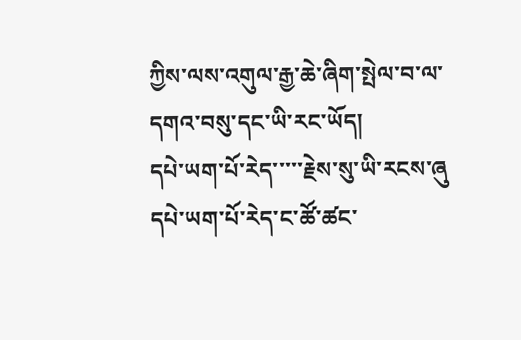ཀྱིས་ལས་འགུལ་རྒྱ་ཆེ་ཞིག་སྤེལ་བ་ལ་དགའ་བསུ་དང་ཡི་རང་ཡོད།
དཔེ་ཡག་པོ་རེད་་་་་རྗེས་སུ་ཡི་རངས་ཞུ
དཔེ་ཡག་པོ་རེད་ང་ཚོ་ཚང་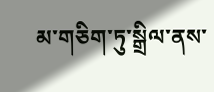མ་གཅིག་ཏུ་སྒྲིལ་ནས་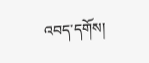འབད་དགོས།